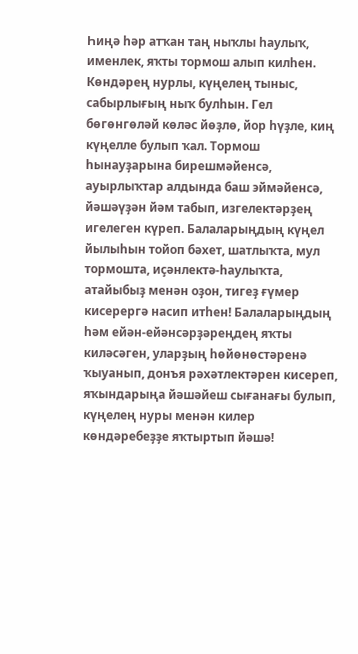Һиңә һәр атҡан таң ныҡлы һаулыҡ, именлек, яҡты тормош алып килһен. Көндәрең нурлы, күңелең тыныс, сабырлығың ныҡ булһын. Гел бөгөнгөләй көләс йөҙлө, йор һүҙле, киң күңелле булып ҡал. Тормош һынауҙарына бирешмәйенсә, ауырлыҡтар алдында баш эймәйенсә, йәшәүҙән йәм табып, изгелектәрҙең игелеген күреп. Балаларыңдың күңел йылыһын тойоп бәхет, шатлыҡта, мул тормошта, иҫәнлектә-һаулыҡта, атайыбыҙ менән оҙон, тигеҙ ғүмер кисерергә насип итһен! Балаларыңдың һәм ейән-ейәнсәрҙәреңдең яҡты киләсәген, уларҙың һөйөнөстәренә ҡыуанып, донъя рәхәтлектәрен кисереп, яҡындарыңа йәшәйеш сығанағы булып, күңелең нуры менән килер көндәребеҙҙе яҡтыртып йәшә!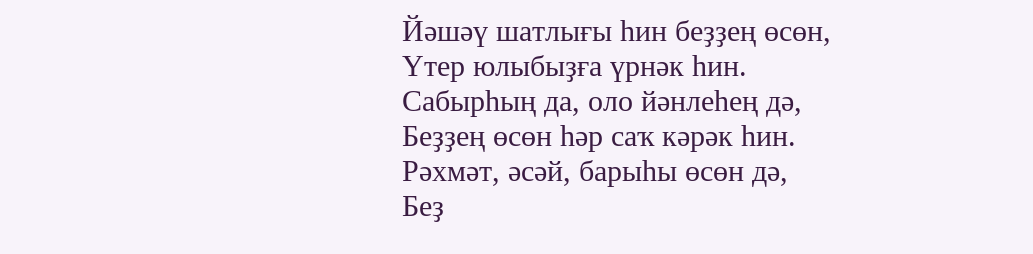Йәшәү шатлығы һин беҙҙең өсөн,
Үтер юлыбыҙға үрнәк һин.
Сабырһың да, оло йәнлеһең дә,
Беҙҙең өсөн һәр саҡ кәрәк һин.
Рәхмәт, әсәй, барыһы өсөн дә,
Беҙ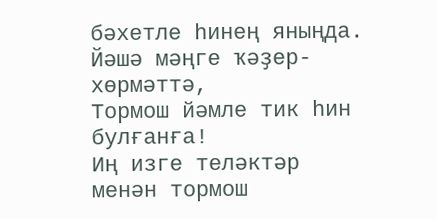бәхетле һинең яныңда.
Йәшә мәңге ҡәҙер-хөрмәттә,
Тормош йәмле тик һин булғанға!
Иң изге теләктәр менән тормош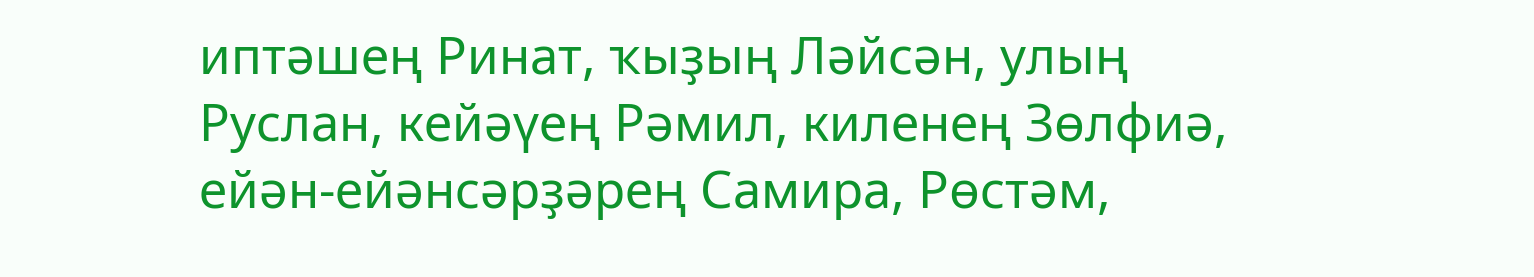иптәшең Ринат, ҡыҙың Ләйсән, улың Руслан, кейәүең Рәмил, киленең Зөлфиә, ейән-ейәнсәрҙәрең Самира, Рөстәм,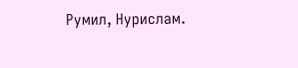Румил, Нурислам.